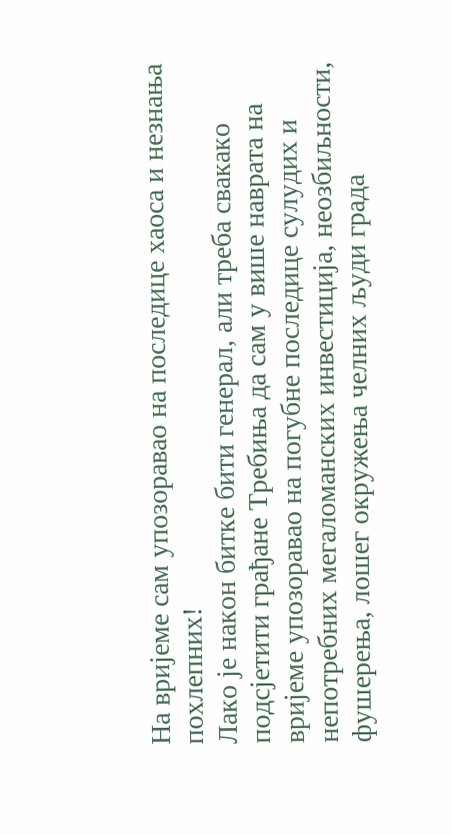На вријеме сам упозоравао на последице хаоса и незнања похлепних!
Лако је након битке бити генерал, али треба свакако подсјетити грађане Требиња да сам у више наврата на вријеме упозоравао на погубне последице сулудих и непотребних мегаломанских инвестиција, неозбиљности, фушерења, лошег окружења челних људи града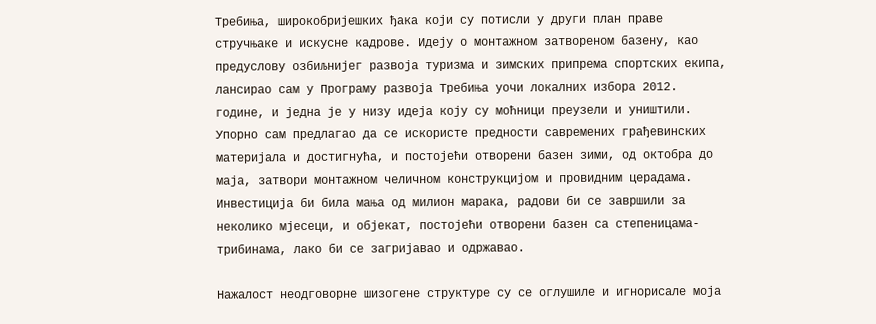Требиња, широкобријешких ђака који су потисли у други план праве стручњаке и искусне кадрове. Идеју о монтажном затвореном базену, као предуслову озбиљнијег развоја туризма и зимских припрема спортских екипа, лансирао сам у Програму развоја Требиња уочи локалних избора 2012. године, и једна је у низу идеја коју су моћници преузели и уништили. Упорно сам предлагао да се искористе предности савремених грађевинских материјала и достигнућа, и постојећи отворени базен зими, од октобра до маја, затвори монтажном челичном конструкцијом и провидним церадама. Инвестиција би била мања од милион марака, радови би се завршили за неколико мјесеци, и објекат, постојећи отворени базен са степеницама-трибинама, лако би се загријавао и одржавао.

Нажалост неодговорне шизогене структуре су се оглушиле и игнорисале моја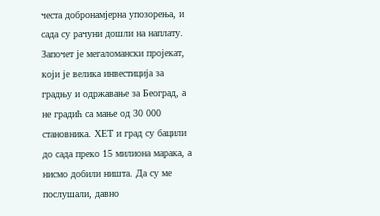честа добронамјерна упозорења, и сада су рачуни дошли на наплату. Започет је мегаломански пројекат, који је велика инвестиција за градњу и одржавање за Београд, а не градић са мање од 30 000 становника. ХЕТ и град су бацили до сада преко 15 милиона марака, а нисмо добили ништа. Да су ме послушали, давно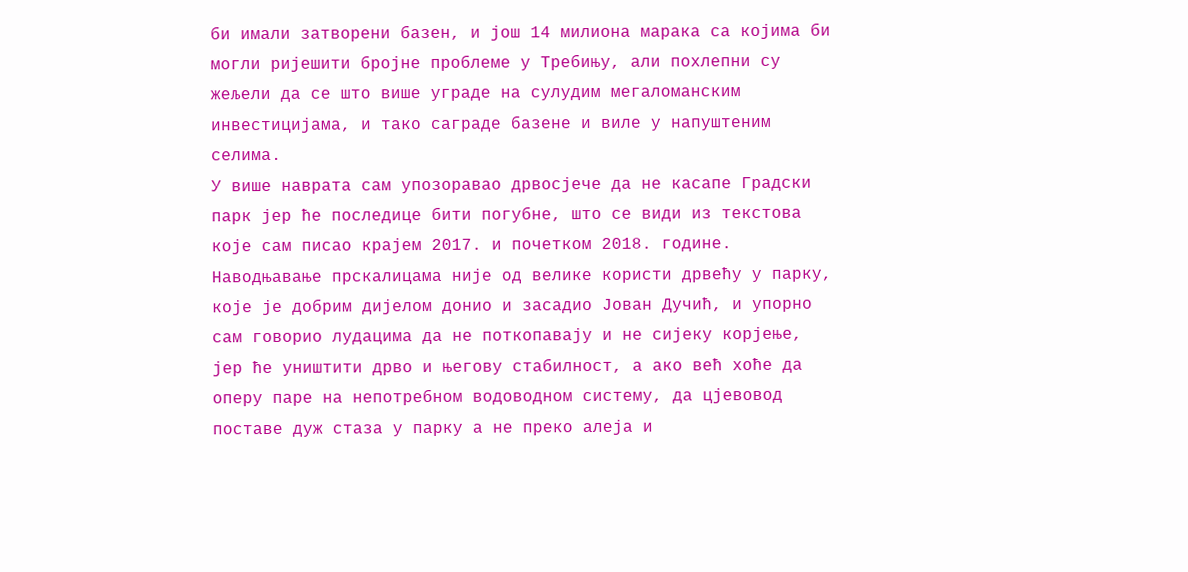би имали затворени базен, и још 14 милиона марака са којима би могли ријешити бројне проблеме у Требињу, али похлепни су жељели да се што више уграде на сулудим мегаломанским инвестицијама, и тако саграде базене и виле у напуштеним селима.
У више наврата сам упозоравао дрвосјече да не касапе Градски парк јер ће последице бити погубне, што се види из текстова које сам писао крајем 2017. и почетком 2018. године. Наводњавање прскалицама није од велике користи дрвећу у парку, које је добрим дијелом донио и засадио Јован Дучић, и упорно сам говорио лудацима да не поткопавају и не сијеку корјење, јер ће уништити дрво и његову стабилност, а ако већ хоће да оперу паре на непотребном водоводном систему, да цјевовод поставе дуж стаза у парку а не преко алеја и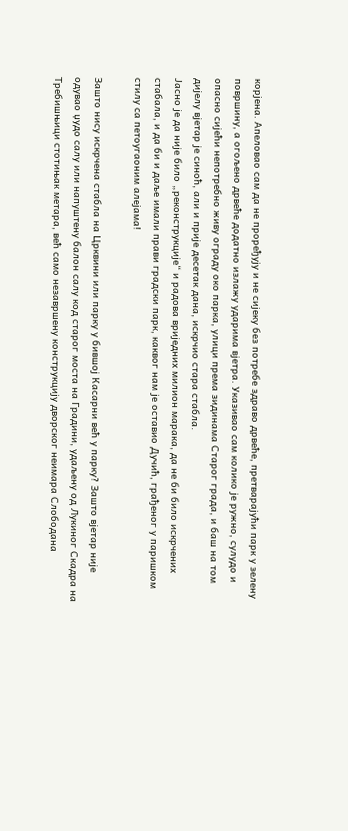корјена. Апеловао сам да не проређују и не сијеку без потребе здраво дрвеће, претварајући парк у зелену површину, а огољено дрвеће додатно излажу ударима вјетра. Указивао сам колико је ружно, сулудо и опасно сијећи непотребно живу ограду око парка, улици према зидинама Старог града, и баш на том дијелу вјетар је синоћ, али и прије десетак дана, искрчио стара стабла.
Јасно је да није било „реконструкције“ и радова вриједних милион марака, да не би било искрчених стабала, и да би и даље имали прави градски парк, каквог нам је оставио Дучић, грађеног у паришком стилу са петоугаоним алејама!

Зашто нису искрчена стабла на Црквини или парку у бившој Касарни већ у парку? Зашто вјетар није одувао џудо салу или напуштену балон салу код старог моста на Градини, удаљену од Лукиног Скадра на Требишњици стотињак метара, већ само незавршену конструкцију дворског неимара Слободана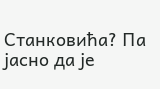Станковића? Па јасно да је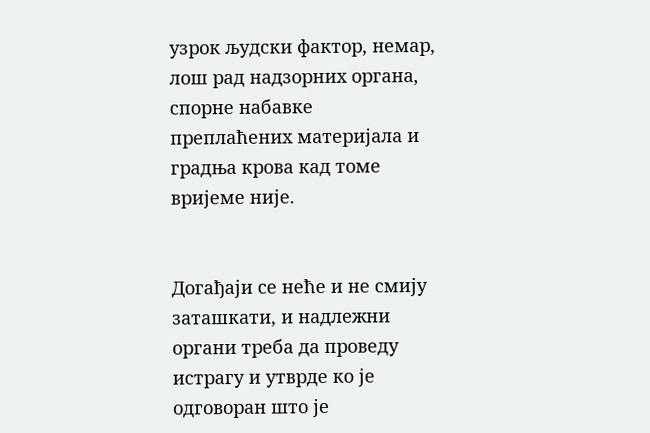узрок људски фактор, немар, лош рад надзорних органа, спорне набавке преплаћених материјала и градња крова кад томе вријеме није.


Догађаји се неће и не смију заташкати, и надлежни органи треба да проведу истрагу и утврде ко је одговоран што је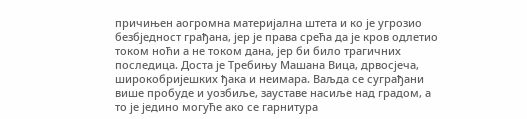причињен аогромна материјална штета и ко је угрозио безбједност грађана, јер је права срећа да је кров одлетио током ноћи а не током дана, јер би било трагичних последица. Доста је Требињу Машана Вица, дрвосјеча, широкобријешких ђака и неимара. Ваљда се суграђани више пробуде и уозбиље, зауставе насиље над градом, а то је једино могуће ако се гарнитура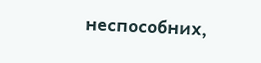неспособних,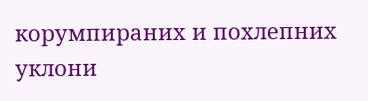корумпираних и похлепних уклони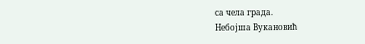са чела града.
Небојша Вукановић